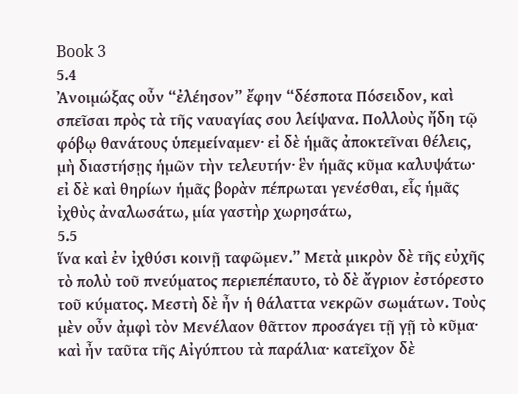Book 3
5.4
Ἀνοιμώξας οὖν “ἐλέησον” ἔφην “δέσποτα Πόσειδον, καὶ σπεῖσαι πρὸς τὰ τῆς ναυαγίας σου λείψανα. Πολλοὺς ἤδη τῷ φόβῳ θανάτους ὑπεμείναμεν· εἰ δὲ ἡμᾶς ἀποκτεῖναι θέλεις, μὴ διαστήσῃς ἡμῶν τὴν τελευτήν· ἓν ἡμᾶς κῦμα καλυψάτω· εἰ δὲ καὶ θηρίων ἡμᾶς βορὰν πέπρωται γενέσθαι, εἷς ἡμᾶς ἰχθὺς ἀναλωσάτω, μία γαστὴρ χωρησάτω,
5.5
ἵνα καὶ ἐν ἰχθύσι κοινῇ ταφῶμεν.” Μετὰ μικρὸν δὲ τῆς εὐχῆς τὸ πολὺ τοῦ πνεύματος περιεπέπαυτο, τὸ δὲ ἄγριον ἐστόρεστο τοῦ κύματος. Μεστὴ δὲ ἦν ἡ θάλαττα νεκρῶν σωμάτων. Τοὺς μὲν οὖν ἀμφὶ τὸν Μενέλαον θᾶττον προσάγει τῇ γῇ τὸ κῦμα· καὶ ἦν ταῦτα τῆς Αἰγύπτου τὰ παράλια· κατεῖχον δὲ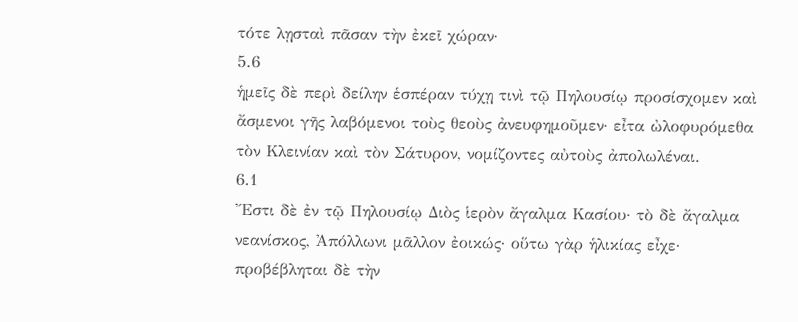τότε λῃσταὶ πᾶσαν τὴν ἐκεῖ χώραν·
5.6
ἡμεῖς δὲ περὶ δείλην ἑσπέραν τύχῃ τινὶ τῷ Πηλουσίῳ προσίσχομεν καὶ ἄσμενοι γῆς λαβόμενοι τοὺς θεοὺς ἀνευφημοῦμεν· εἶτα ὠλοφυρόμεθα τὸν Κλεινίαν καὶ τὸν Σάτυρον, νομίζοντες αὐτοὺς ἀπολωλέναι.
6.1
Ἔστι δὲ ἐν τῷ Πηλουσίῳ Διὸς ἱερὸν ἄγαλμα Κασίου· τὸ δὲ ἄγαλμα νεανίσκος, Ἀπόλλωνι μᾶλλον ἐοικώς· οὕτω γὰρ ἡλικίας εἶχε· προβέβληται δὲ τὴν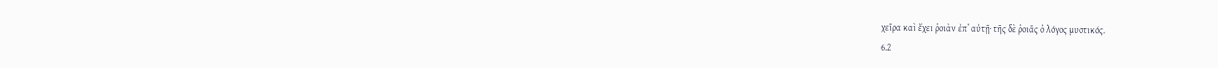χεῖρα καὶ ἔχει ῥοιὰν ἐπ’ αὐτῇ· τῆς δὲ ῥοιᾶς ὁ λόγος μυστικός.
6.2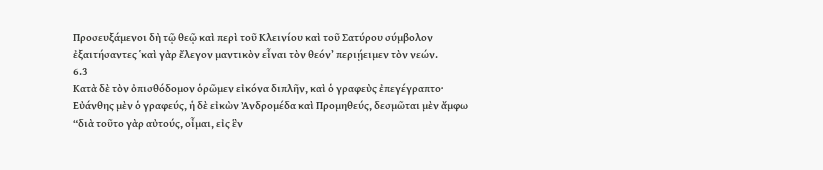Προσευξάμενοι δὴ τῷ θεῷ καὶ περὶ τοῦ Κλεινίου καὶ τοῦ Σατύρου σύμβολον ἐξαιτήσαντες ʽκαὶ γὰρ ἔλεγον μαντικὸν εἶναι τὸν θεόν’ περιῄειμεν τὸν νεών.
6.3
Κατὰ δὲ τὸν ὀπισθόδομον ὁρῶμεν εἰκόνα διπλῆν, καὶ ὁ γραφεὺς ἐπεγέγραπτο· Εὐάνθης μὲν ὁ γραφεύς, ἡ δὲ εἰκὼν Ἀνδρομέδα καὶ Προμηθεύς, δεσμῶται μὲν ἄμφω “διὰ τοῦτο γὰρ αὐτούς, οἶμαι, εἰς ἓν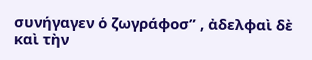συνήγαγεν ὁ ζωγράφοσ” , ἀδελφαὶ δὲ καὶ τὴν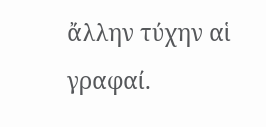ἄλλην τύχην αἱ γραφαί.